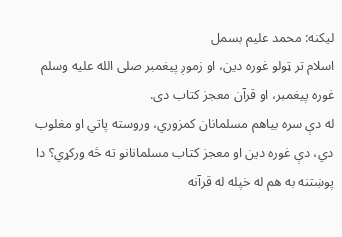لیکنه: محمد علیم بسمل
اسلام تر ټولو غوره دین، او زموږ پیغمبر صلی الله علیه وسلم غوره پیغمبر، او قرآن معجز کتاب دی.
له دې سره بیاهم مسلمانان کمزوري، وروسته پاتي او مغلوب دي، دې غوره دین او معجز کتاب مسلمانانو ته څه ورکړي؟ دا پوښتنه به هم له خپله له قرآنه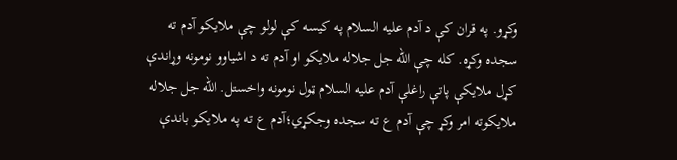وکړو. په قران کې د آدم علیه السلام په کیسه کې لولو چې ملایکو آدم ته سجده وکړه. کله چې الله جل جلاله ملایکو او آدم ته د اشیاوو نومونه وړاندې کړل ملایکې پاتې راغلې آدم علیه السلام ټول نومونه واخستل. الله جل جلاله ملایکوته امر وکړ چې آدم ع ته سجده وجکړي؛آدم ع ته په ملایکو باندې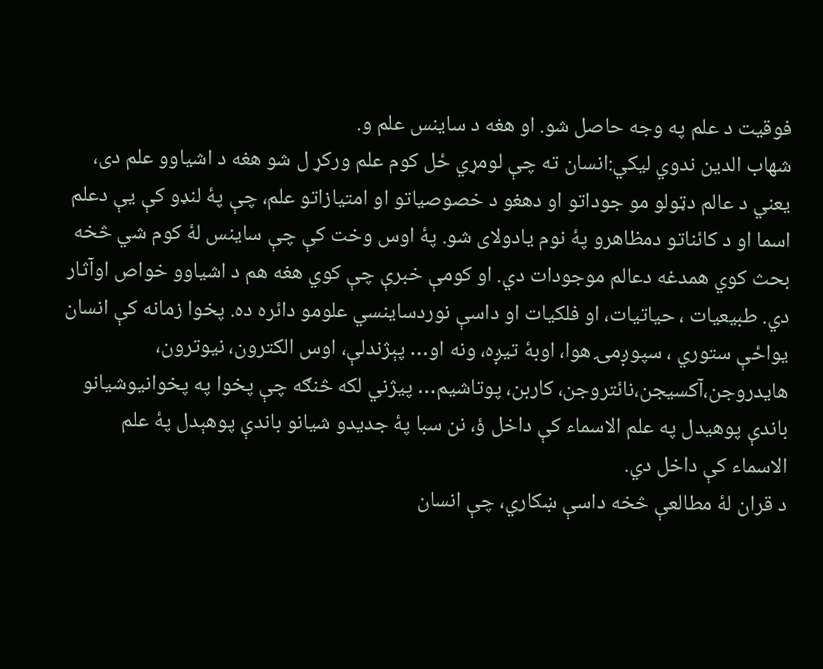فوقیت د علم په وجه حاصل شو. او هغه د ساینس علم و.
شهاب الدین ندوي لیکي:انسان ته چې لومړي ځل کوم علم ورکړ ل شو هغه د اشیاوو علم دی، یعني د عالم دټولو مو جوداتو او دهغو د خصوصیاتو او امتیازاتو علم، چې پهٔ لنډو کې یې دعلم اسما او د کائناتو دمظاهرو پهٔ نوم یادولای شو. پهٔ اوس وخت کې چې ساینس لهٔ کوم شي څخه بحث کوي همدغه دعالم موجودات دي. او کومې خبرې چې کوي هغه هم د اشیاوو خواص اوآثار دي. طبیعیات ، حیاتیات، او فلکیات او داسې نوردساینسي علومو دائره ده. پخوا زمانه کې انسان یواځې ستوري ، سپوږمۍ هوا، اوبهٔ تیږه، ونه او… پېژندلې، اوس الکترون، نیوترون، هایدروجن،آکسیجن،نائتروجن، کاربن، پوتاشیم… پیژني لکه څنګه چې پخوا په پخوانیوشیانو باندې پوهیدل په علم الاسماء کې داخل ؤ، نن سبا پهٔ جدیدو شیانو باندې پوهېدل پهٔ علم الاسماء کې داخل دي.
د قران لهٔ مطالعې څخه داسې ښکاري، چې انسان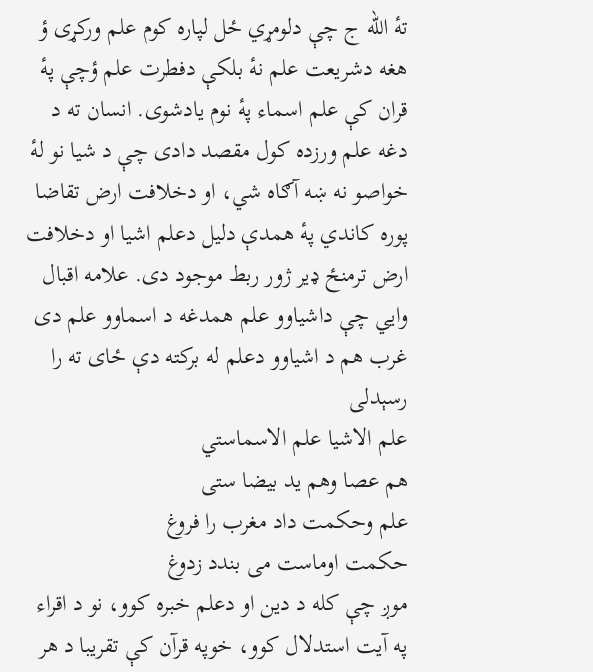تهٔ الله ج چې دلومړي ځل لپاره کوم علم ورکړی ؤ هغه دشریعت علم نهٔ بلکې دفطرت علم ؤچې پهٔ قران کې علم اسماء پهٔ نوم یادشوی. انسان ته د دغه علم ورزده کول مقصد دادی چې د شیا نو لهٔ خواصو نه ښه آګاه شي، او دخلافت ارض تقاضا پوره کاندي پهٔ همدې دلیل دعلم اشیا او دخلافت ارض ترمنځ ډير ژور ربط موجود دی. علامه اقبال وايي چې داشیاوو علم همدغه د اسماوو علم دی غرب هم د اشیاوو دعلم له برکته دې ځای ته را رسېدلی
علم الاشیا علم الاسماستي
هم عصا وهم ید بیضا ستی
علم وحکمت داد مغرب را فروغ
حکمت اوماست می بندد زدوغ
موږ چې کله د دین او دعلم خبره کوو، نو د اقراء په آیت استدلال کوو، خوپه قرآن کې تقریبا د هر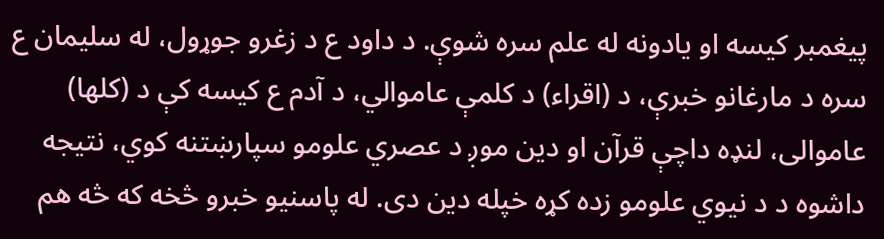پیغمبر کیسه او یادونه له علم سره شوې. د داود ع د زغرو جوړول، له سلیمان ع سره د مارغانو خبرې، د (اقراء) د کلمې عاموالي، د آدم ع کیسه کې د (کلها) عاموالی، لنډه داچې قرآن او دین موږ د عصري علومو سپارښتنه کوي، نتیجه داشوه د د نیوي علومو زده کړه خپله دین دی. له پاسنیو خبرو څخه که څه هم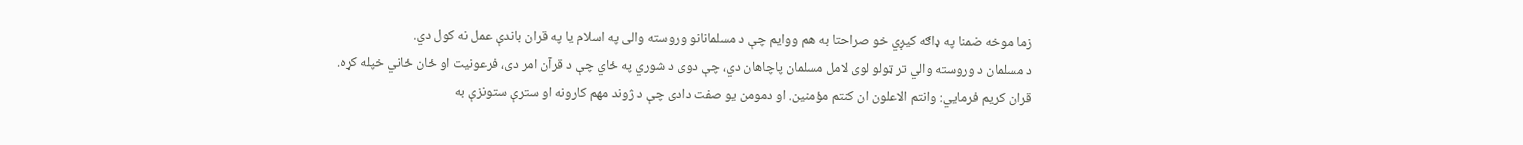زما موخه ضمنا په ډاګه کیږي خو صراحتا به هم ووایم چې د مسلمانانو وروسته والی په اسلام یا په قران باندې عمل نه کول دي.
د مسلمان د وروسته والي تر ټولو لوی لامل مسلمان پاچاهان دي، چې دوی د شوري په ځاي چې د قرآن امر دی، فرعونیت او ځان ځاني خپله کړه.
قران کریم فرمايي: وانتم الاعلون ان کنتم مؤمنین. او دمومن یو صفت دادی چې د ژوند مهم کارونه او سترې ستونزې به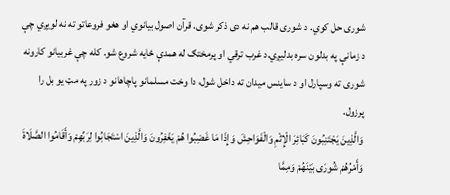شوری حل کوي. د شوری قالب هم نه دی ذکر شوی. قرآن اصول بیانوي او هغو فروعاتو ته نه لویږي چې د زمانې په بدلون سره بدلیږي.د غرب ترقي او پرمختګ له همدې ځایه شروع شو. کله چې غربیانو کارونه شوری ته وسپارل او د ساینس میدان ته داخل شول، دا وخت مسلمانو پاچاهانو د زور په مټ یو بل را پرزول.
وَالَّذِينَ يَجْتَنِبُونَ كَبَائِرَ الْإِثْمِ وَالْفَوَاحِشَ وَإِذَا مَا غَضِبُوا هُمْ يَغْفِرُونَ وَالَّذِينَ اسْتَجَابُوا لِرَبِّهِمْ وَأَقَامُوا الصَّلَاةَ وَأَمْرُهُمْ شُورَى بَيْنَهُمْ وَمِمَّا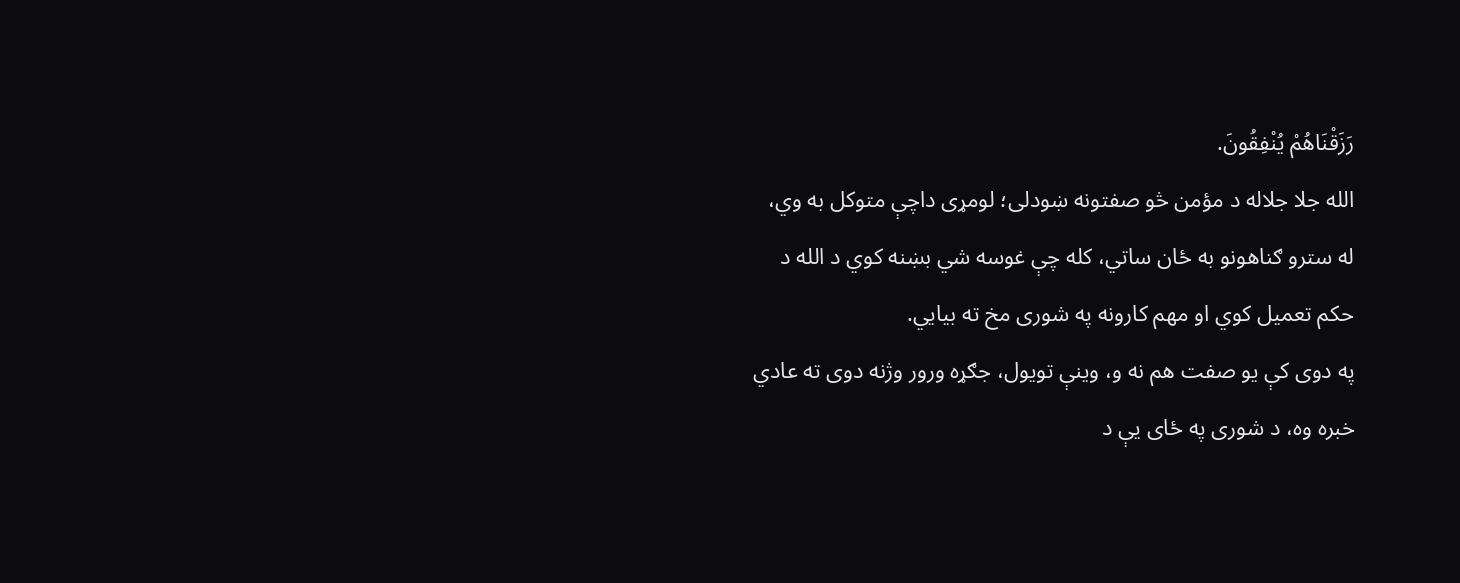رَزَقْنَاهُمْ يُنْفِقُونَ.
الله جلا جلاله د مؤمن څو صفتونه ښودلی؛ لومړی داچې متوکل به وي، له سترو ګناهونو به ځان ساتي، کله چې غوسه شي بښنه کوي د الله د حکم تعمیل کوي او مهم کارونه په شوری مخ ته بیایي.
په دوی کې یو صفت هم نه و، وینې تویول، جګړه ورور وژنه دوی ته عادي خبره وه، د شوری په ځای یې د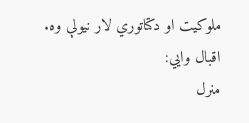ملوکیت او دکتاتوري لار نیولې وه.
اقبال وايي:
منرل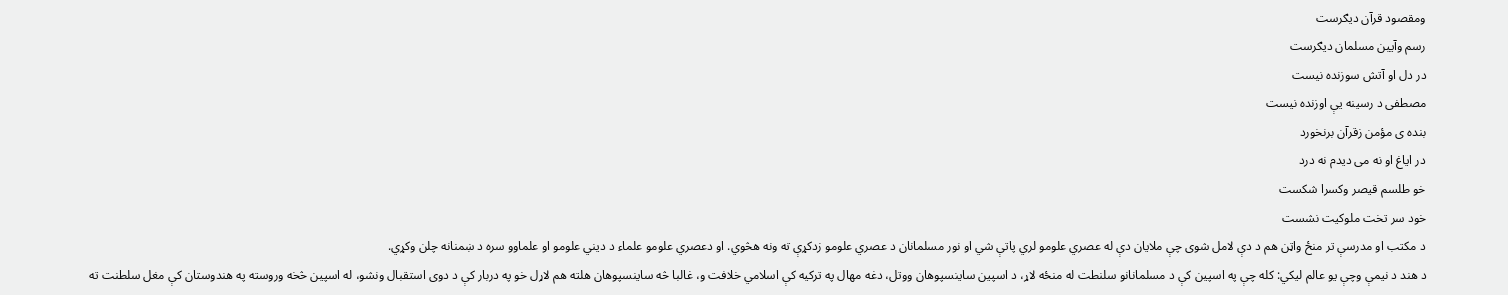ومقصود قرآن دیګرست
رسم وآیین مسلمان دیګرست
در دل او آتش سوزنده نیست
مصطفی د رسینه یې اوزنده نیست
بنده ی مؤمن زقرآن برنخورد
در ایاغ او نه می دیدم نه درد
خو طلسم قیصر وکسرا شکست
خود سر تخت ملوکیت نشست
د مکتب او مدرسې تر منځ واټن هم د دې لامل شوی چې ملایان دې له عصري علومو لري پاتې شي او نور مسلمانان د عصري علومو زدکړې ته ونه هڅوي. او دعصري علومو علماء د ديني علومو او علماوو سره د ښمنانه چلن وکړي.
د هند د نیمې وچې یو عالم لیکي: کله چې په اسپین کې د مسلمانانو سلنطت له منځه لاړ، د اسپین ساینسپوهان ووتل، دغه مهال په ترکیه کې اسلامي خلافت و، غالبا څه ساینسپوهان هلته هم لاړل خو په دربار کې د دوی استقبال ونشو، له اسپین څخه وروسته په هندوستان کې مغل سلطنت ته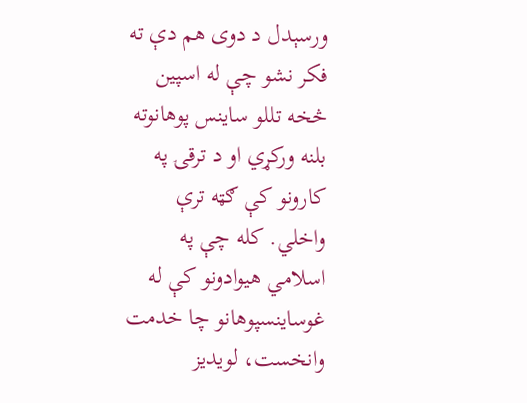ورسېدل د دوی هم دې ته فکر نشو چې له اسپین څخه تللو ساینس پوهانوته بلنه ورکړي او د ترقۍ په کارونو کې ګټه ترې واخلي. کله چې په اسلامي هیوادونو کې له غوساینسپوهانو چا خدمت وانخست، لویدیز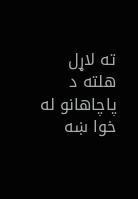ته لاړل هلته د پاچاهانو له خوا ښه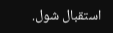استقبال شول.